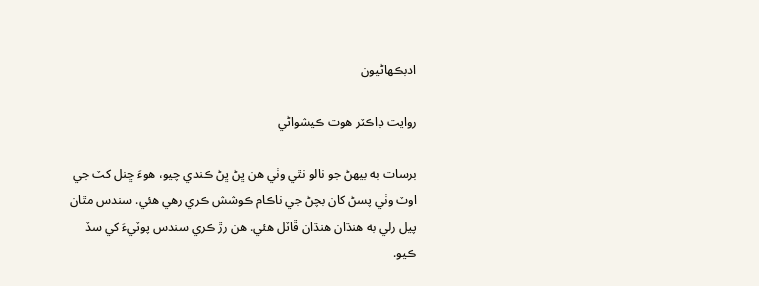ادبڪهاڻيون

روايت ڊاڪٽر هوت ڪيشواڻي

برسات به بيهڻ جو نالو نٿي وٺي هن ڀڻ ڀڻ ڪندي چيو، هوءَ ڇنل کٽ جي اوٽ وٺي پسڻ کان بچڻ جي ناڪام ڪوشش ڪري رهي هئي. سندس مٿان پيل رلي به هنڌان هنڌان ڦاٽل هئي. هن رڙ ڪري سندس پوٽيءَ کي سڏ ڪيو.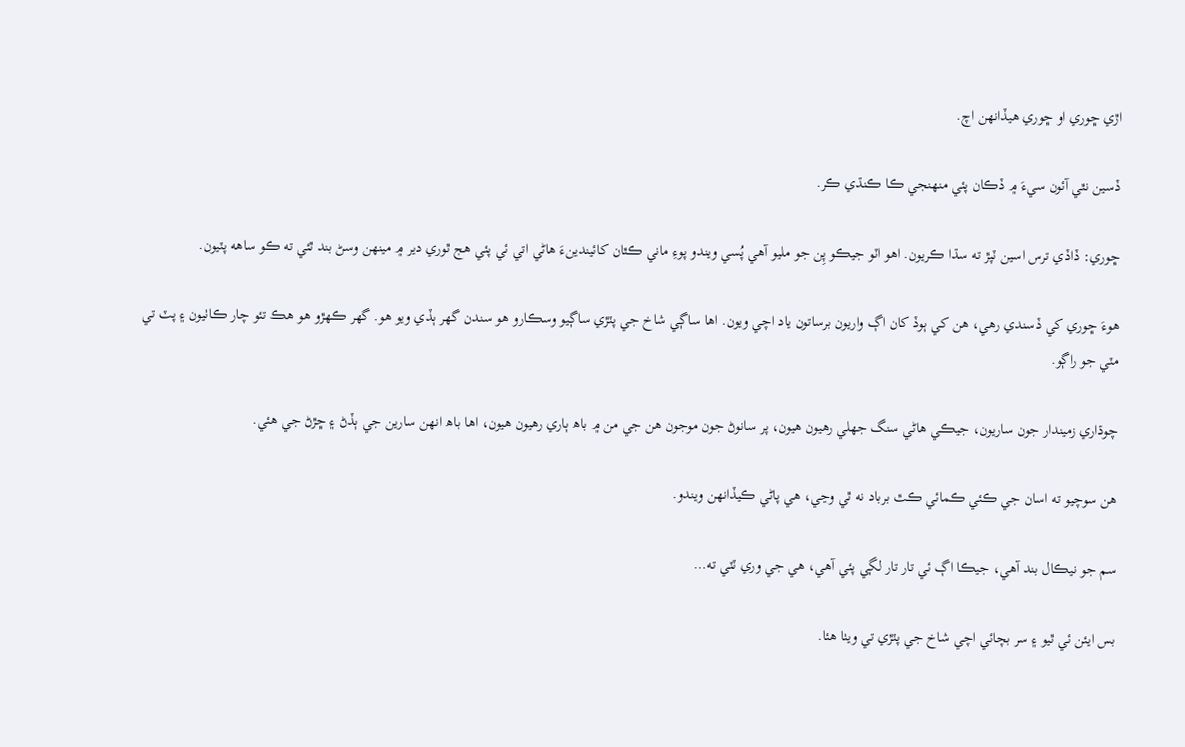اڙي ڇوري او ڇوري هيڏانهن اچ.

ڏسين نٿي آئون سيءَ ۾ ڏڪان پئي منهنجي ڪا ڪنڌي ڪر.

ڇوري: ڏاڏي ترس اسين ٽپڙ ته سڌا ڪريون. اهو اٽو جيڪو پِن جو مليو آھي پُسي ويندو پوءِ ماني ڪٿان کائيندينءَ هاڻي اتي ئي پئي هج ٿوري دير ۾ مينهن وسڻ بند ٿئي ته ڪو ساهه پٽيون.

هوءَ ڇوري کي ڏسندي رهي، هن کي ٻوڏ کان اڳ واريون برساتون ياد اچي ويون. اها ساڳي شاخ جي پٽڙي ساڳيو وسڪارو هو سندن گهر ٻڏي ويو هو. گهر ڪهڙو هو هڪ تئو چار ڪاٺيون ۽ پٽ تي مٽي جو راڳو.

چوڌاري زميندار جون ساريون، جيڪي هاڻي سنگ جهلي رهيون هيون، پر سانوڻ جون موجون هن جي من ۾ باھ ٻاري رهيون هيون، اها باھ انهن سارين جي ٻڏڻ ۽ ڇڙڻ جي هئي.

هن سوچيو ته اسان جي ڪئي ڪمائي ڪٿ برباد نه ٿي وڃي، هي پاڻي ڪيڏانهن ويندو.

سم جو نيڪال بند آھي، جيڪا اڳ ئي تار تار لڳي پئي آھي، هي جي وري ٽٽي ته…

بس ايئن ئي ٿيو ۽ سر بچائي اچي شاخ جي پٽڙي تي ويٺا هئا.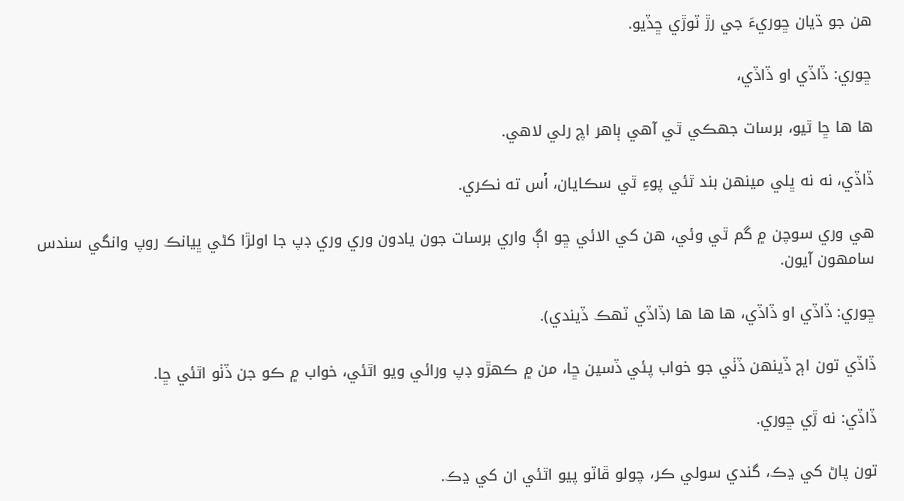هن جو ڌيان ڇوريءَ جي رڙ ٽوڙي ڇڏيو.

ڇوري: ڏاڏي او ڏاڏي،

ها ها ڇا ٿيو، برسات جهڪي ٿي آھي ٻاهر اچ رلي لاهي.

ڏاڏي، نه نه ڀلي مينهن بند ٿئي پوءِ ٿي سڪايان، اۡس ته نڪري.

هي وري سوچن ۾ گم ٿي وئي، هن کي الائي ڇو اڳ واري برسات جون يادون وري وري ڊپ جا اولڙا کڻي ڀيانڪ روپ وانگي سندس سامهون آيون.

ڇوري: ڏاڏي او ڏاڏي، ها ها ها (ڏاڏي ٽهڪ ڏيندي).

ڏاڏي تون اڄ ڏينهن ڏٺي جو خواب پئي ڏسين ڇا، من ۾ ڪهڙو ڊپ ورائي ويو اٿئي، خواب ۾ ڪو جن ڏٺو اٿئي ڇا.

ڏاڏي: نه ڙي ڇوري.

تون پاڻ کي ڍڪ، گندي سولي ڪر، چولو ڦاٽو پيو اٿئي ان کي ڍڪ.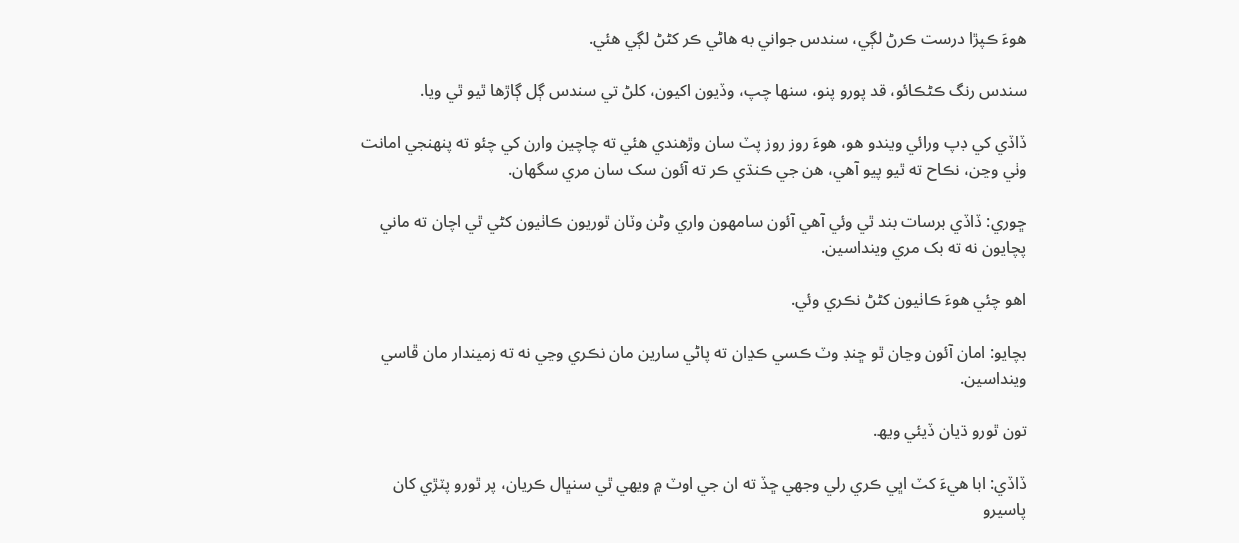هوءَ ڪپڙا درست ڪرڻ لڳي، سندس جواني به هاڻي ڪر کڻڻ لڳي هئي.

سندس رنگ ڪڻڪائو، قد پورو پنو، سنها چپ، وڏيون اکيون، کلڻ تي سندس ڳل ڳاڙھا ٿيو ٿي ويا.

ڏاڏي کي ڊپ ورائي ويندو هو، هوءَ روز روز پٽ سان وڙھندي هئي ته چاچين وارن کي چئو ته پنهنجي امانت وٺي وڃن، نڪاح ته ٿيو پيو آھي، هن جي ڪنڌي ڪر ته آئون سک سان مري سگهان.

ڇوري: ڏاڏي برسات بند ٿي وئي آھي آئون سامهون واري وڻن وٽان ٿوريون ڪاٺيون کڻي ٿي اچان ته ماني پچايون نه ته بک مري وينداسين.

اهو چئي هوءَ ڪاٺيون کڻڻ نڪري وئي.

بچايو: امان آئون وڃان ٿو ڇنڊ وٽ ڪسي ڪڍان ته پاڻي سارين مان نڪري وڃي نه ته زميندار مان ڦاسي وينداسين.

تون ٿورو ڌيان ڏيئي ويھ.

ڏاڏي: ابا هيءَ کٽ اڀي ڪري رلي وجهي ڇڏ ته ان جي اوٽ ۾ ويهي ٿي سنڀال ڪريان، پر ٿورو پٽڙي کان پاسيرو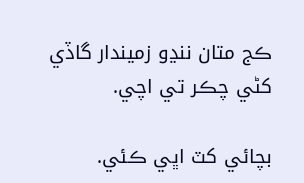ڪج متان ننڍو زميندار گاڏي کڻي چڪر تي اچي.

بچائي کٽ اڀي ڪئي.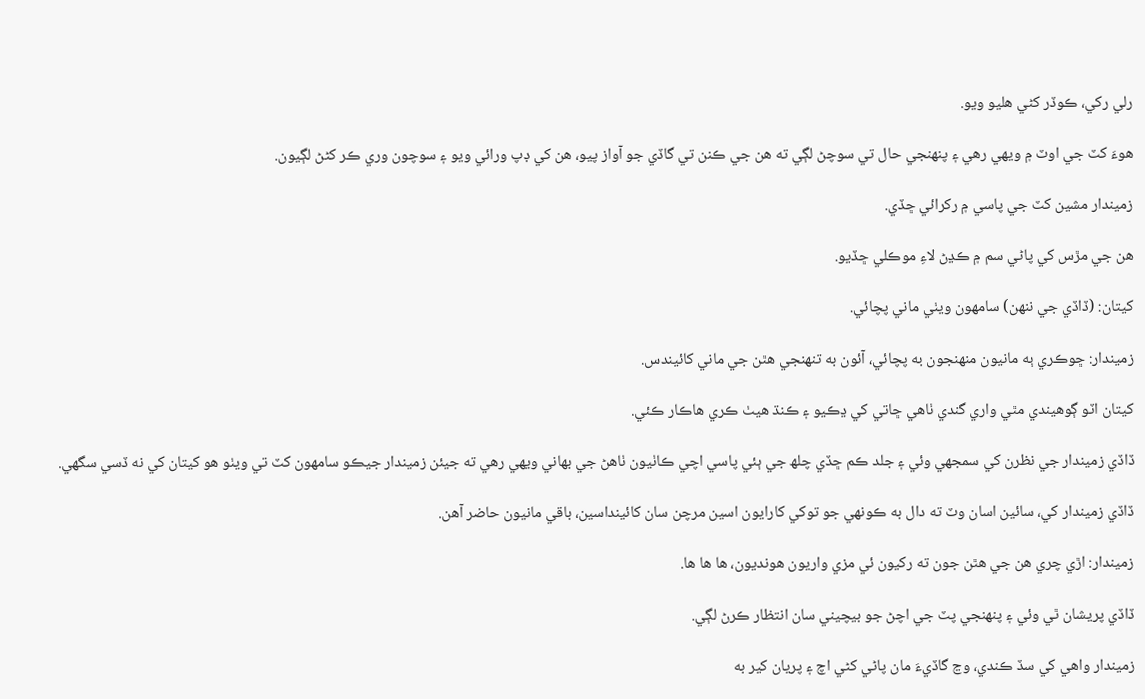رلي رکي، ڪوڏر کڻي هليو ويو.

هوءَ کٽ جي اوٽ ۾ ويهي رهي ۽ پنهنجي حال تي سوچڻ لڳي ته هن جي ڪنن تي گاڏي جو آواز پيو، هن کي ڊپ ورائي ويو ۽ سوچون وري ڪر کڻڻ لڳيون.

زميندار مشين کٽ جي پاسي ۾ رکرائي ڇڏي.

هن جي مڙس کي پاڻي سم ۾ ڪڍڻ لاءِ موڪلي ڇڏيو.

کيتان: (ڏاڏي جي ننهن) سامهون ويٺي ماني پچائي.

زميندار: ڇوڪري ٻه مانيون منهنجون به پچائي، آئون به تنهنجي هٿن جي ماني کائيندس.

کيتان اٽو ڳوهيندي مٿي واري گندي ٺاهي ڇاتي کي ڍڪيو ۽ ڪنڌ ھيٺ ڪري هاڪار ڪئي.

ڏاڏي زميندار جي نظرن کي سمجهي وئي ۽ جلد ڪم ڇڏي چلھ جي ٻئي پاسي اچي ڪاٺيون ٺاهڻ جي بهاني ويهي رهي ته جيئن زميندار جيڪو سامهون کٽ تي ويٺو هو کيتان کي نه ڏسي سگهي.

ڏاڏي زميندار کي، سائين اسان وٽ ته دال به ڪونهي جو توکي کارايون اسين مرچن سان کائينداسين، باقي مانيون حاضر آھن.

زميندار: اڙي چري هن جي هٿن جون ته رکيون ئي مزي واريون هونديون، ها ها ها.

ڏاڏي پريشان ٿي وئي ۽ پنهنجي پٽ جي اچڻ جو بيچيني سان انتظار ڪرڻ لڳي.

زميندار واهي کي سڏ ڪندي، وڃ گاڏيءَ مان پاڻي کڻي اچ ۽ پريان کير به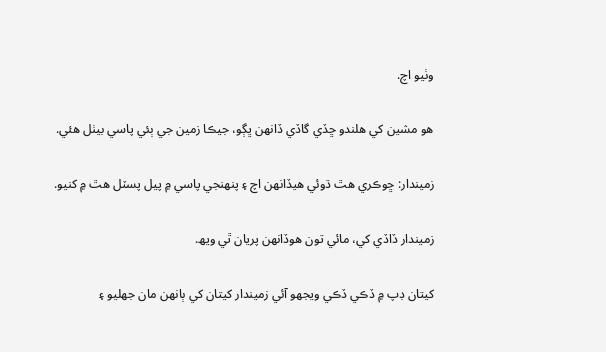وٺيو اچ.

هو مشين کي هلندو ڇڏي گاڏي ڏانهن ڀڳو، جيڪا زمين جي ٻئي پاسي بيٺل هئي.

زميندار: ڇوڪري هٿ ڌوئي هيڏانهن اچ ۽ پنهنجي پاسي ۾ پيل پسٽل ھٿ ۾ کنيو.

زميندار ڏاڏي کي، مائي تون هوڏانهن پريان ٿي ويھ.

کيتان ڊپ ۾ ڏڪي ڏڪي ويجهو آئي زميندار کيتان کي ٻانهن مان جهليو ۽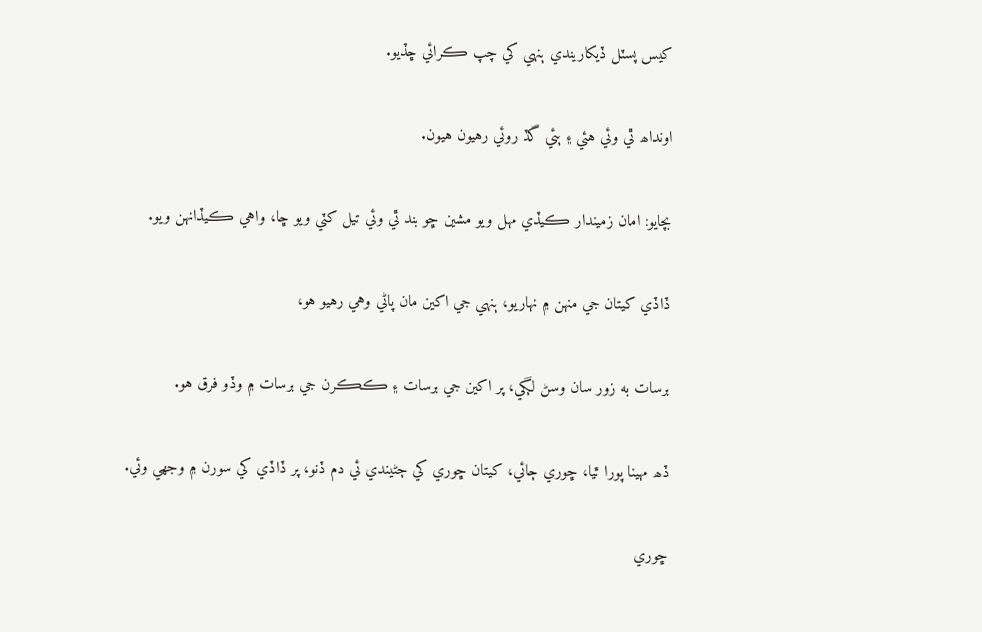کيس پسٽل ڏيکاريندي ٻنهي کي چپ ڪرائي ڇڏيو.

اونداھ ٿي وئي هئي ۽ ٻئي گڏ روئي رهيون هيون.

بچايو: امان زميندار ڪيڏي مهل ويو مشين ڇو بند ٿي وئي تيل کٽي ويو ڇا، واهي ڪيڏانهن ويو.

ڏاڏي کيتان جي منهن ۾ نهاريو، ٻنهي جي اکين مان پاڻي وهي رهيو هو،

برسات به زور سان وسڻ لڳي، پر اکين جي برسات ۽ ڪڪرن جي برسات ۾ وڏو فرق هو.

ڏھ مهينا پورا ٿيا، ڇوري ڄائي، کيتان ڇوري کي ڄڻيندي ئي دم ڏنو، پر ڏاڏي کي سورن ۾ وجهي وئي.

ڇوري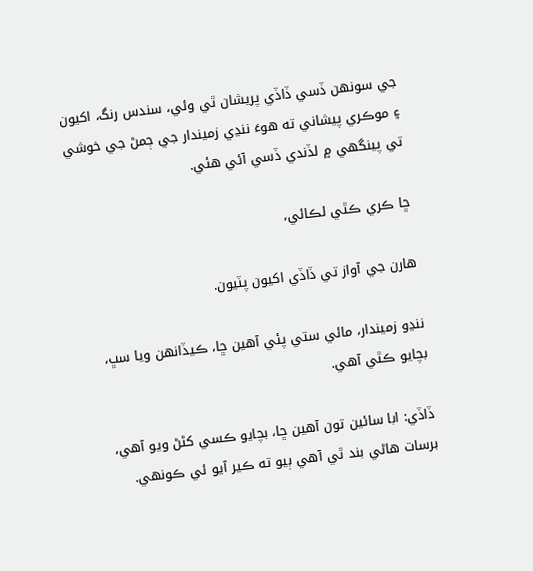جي سونهن ڏسي ڏاڏي پريشان ٿي وئي، سندس رنگ، اکيون ۽ موڪري پيشاني ته هوءَ ننڍي زميندار جي ڄمڻ جي خوشي تي پينگهي ۾ لڏندي ڏسي آئي هئي.

ڇا ڪري ڪٿي لڪائي،

هارن جي آواز تي ڏاڏي اکيون پٽيون.

ننڍو زميندار، مائي ستي پئي آھين ڇا، ڪيڏانهن ويا سڀ، بچايو ڪٿي آھي.

ڏاڏي: ابا سائين تون آھين ڇا، بچايو ڪسي کڻڻ ويو آھي، برسات هاڻي بند ٿي آھي ٻيو ته ڪير آيو ئي ڪونهي.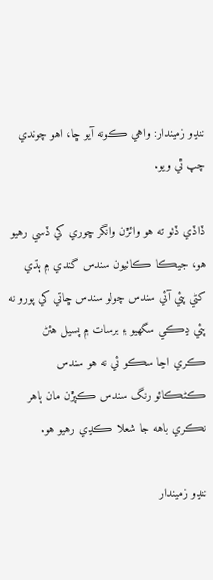ننڍو زميندار: واهي ڪونه آيو ڇا، اهو چوندي چپ ٿي ويو.

ڏاڏي ڏٺو ته هو وائڙن وانگر ڇوري کي ڏسي رهيو هو، جيڪا ڪاٺيون سندس گندي ۾ ٻڌي کڻي پئي آئي سندس چولو سندس ڇاتي کي پورو نه پئي ڍڪي سگهيو ۽ برسات ۾ پسيل هئڻ ڪري اڃا سڪو ئي نه هو سندس ڪڻڪائو رنگ سندس ڪپڙن مان ٻاهر نڪري باهه جا شعلا ڪڍي رهيو هو.

ننڍو زميندار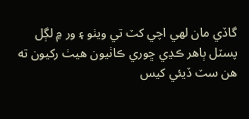گاڏي مان لهي اچي کٽ تي ويٺو ۽ ور ۾ لڳل پسٽل ٻاهر ڪڍي ڇوري ڪاٺيون هيٺ رکيون ته هن سٽ ڏيئي کيس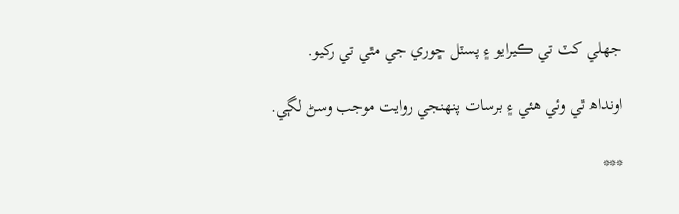جهلي کٽ تي ڪيرايو ۽ پسٽل ڇوري جي مٿي تي رکيو.

اونداھ ٿي وئي هئي ۽ برسات پنهنجي روايت موجب وسڻ لڳي.

***